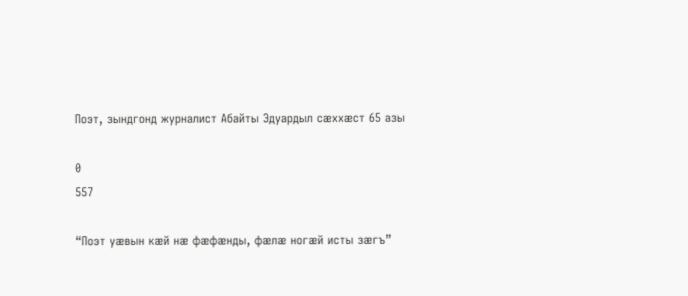Поэт, зындгонд журналист Абайты Эдуардыл сæххæст 65 азы

0
557

“Поэт уæвын кæй нæ фæфæнды, фæлæ ногæй исты зæгъ”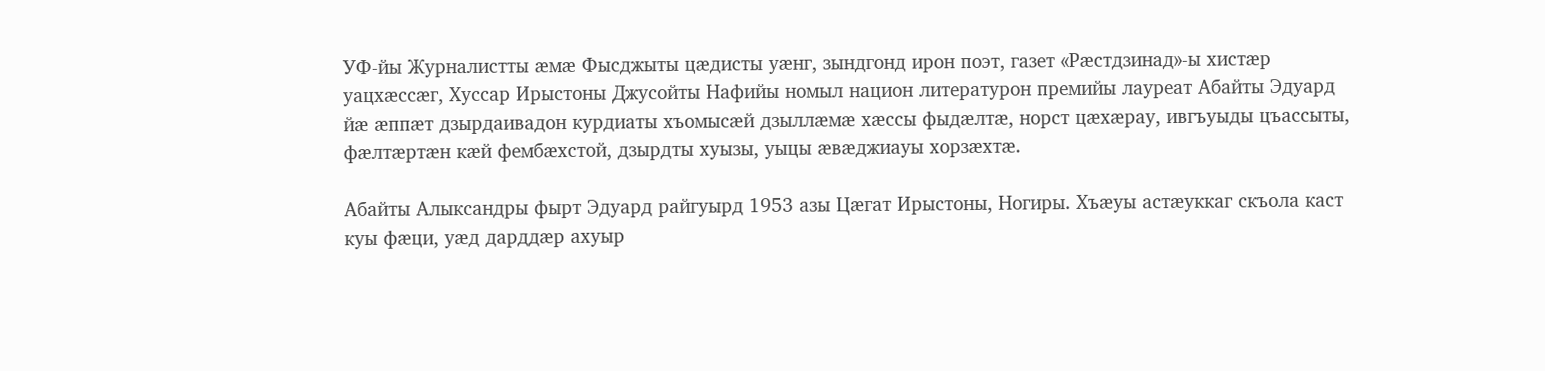УФ-йы Журналистты æмæ Фысджыты цæдисты уæнг, зындгонд ирон поэт, газет «Рæстдзинад»-ы хистæр уацхæссæг, Хуссар Ирыстоны Джусойты Нафийы номыл национ литературон премийы лауреат Абайты Эдуард йæ æппæт дзырдаивадон курдиаты хъомысæй дзыллæмæ хæссы фыдæлтæ, норст цæхæрау, ивгъуыды цъассыты, фæлтæртæн кæй фембæхстой, дзырдты хуызы, уыцы æвæджиауы хорзæхтæ.

Абайты Алыксандры фырт Эдуард райгуырд 1953 азы Цæгат Ирыстоны, Ногиры. Хъæуы астæуккаг скъола каст куы фæци, уæд дарддæр ахуыр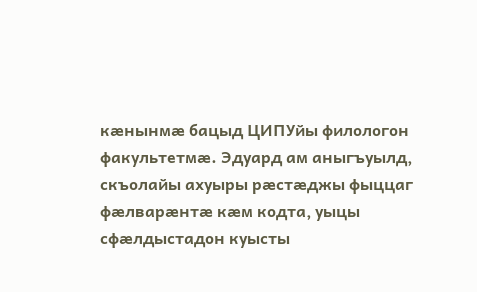кæнынмæ бацыд ЦИПУйы филологон факультетмæ. Эдуард ам аныгъуылд, скъолайы ахуыры рæстæджы фыццаг фæлварæнтæ кæм кодта, уыцы сфæлдыстадон куысты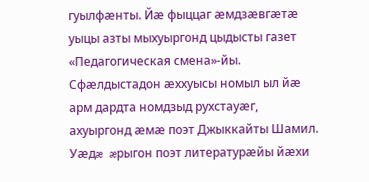гуылфæнты. Йæ фыццаг æмдзæвгæтæ уыцы азты мыхуыргонд цыдысты газет «Педагогическая смена»-йы. Сфæлдыстадон æххуысы номыл ыл йæ арм дардта номдзыд рухстауæг, ахуыргонд æмæ поэт Джыккайты Шамил. Уæдæ æрыгон поэт литературæйы йæхи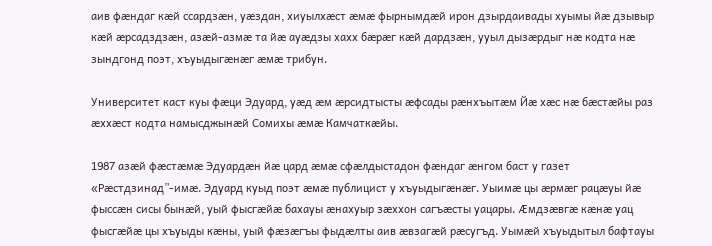аив фæндаг кæй ссардзæн, уæздан, хиуылхæст æмæ фырнымдæй ирон дзырдаивады хуымы йæ дзывыр кæй æрсадздзæн, азæй-азмæ та йæ ауæдзы хахх бæрæг кæй дардзæн, ууыл дызæрдыг нæ кодта нæ зындгонд поэт, хъуыдыгæнæг æмæ трибун.

Университет каст куы фæци Эдуард, уæд æм æрсидтысты æфсады рæнхъытæм Йæ хæс нæ бæстæйы раз æххæст кодта намысджынæй Сомихы æмæ Камчаткæйы.

1987 азæй фæстæмæ Эдуардæн йæ цард æмæ сфæлдыстадон фæндаг æнгом баст у газет «Рæстдзинад”-имæ. Эдуард куыд поэт æмæ публицист у хъуыдыгæнæг. Уыимæ цы æрмæг рацæуы йæ фыссæн сисы бынæй, уый фысгæйæ бахауы æнахуыр зæххон сагъæсты уацары. Æмдзæвгæ кæнæ уац фысгæйæ цы хъуыды кæны, уый фæзæгъы фыдæлты аив æвзагæй рæсугъд. Уымæй хъуыдытыл бафтауы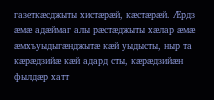газеткæсджыты хистæрæй, кæстæрæй. Æрдз æмæ адæймаг алы рæстæджыты хæлар æмæ æмхъуыдыгæнджытæ кæй уыдысты, ныр та кæрæдзийæ кæй адард сты, кæрæдзийæн фылдæр хатт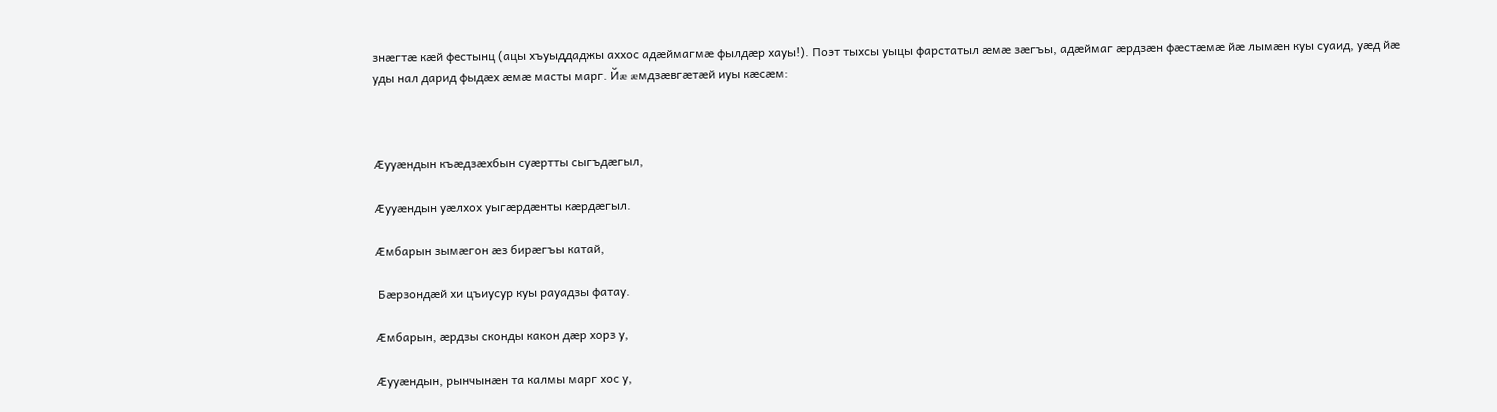знæгтæ кæй фестынц (ацы хъуыддаджы аххос адæймагмæ фылдæр хауы!). Поэт тыхсы уыцы фарстатыл æмæ зæгъы, адæймаг æрдзæн фæстæмæ йæ лымæн куы суаид, уæд йæ уды нал дарид фыдæх æмæ масты марг. Йæ æмдзæвгæтæй иуы кæсæм:



Æууæндын къæдзæхбын суæртты сыгъдæгыл,

Æууæндын уæлхох уыгæрдæнты кæрдæгыл.

Æмбарын зымæгон æз бирæгъы катай,

 Бæрзондæй хи цъиусур куы рауадзы фатау.

Æмбарын, æрдзы сконды какон дæр хорз у,

Æууæндын, рынчынæн та калмы марг хос у,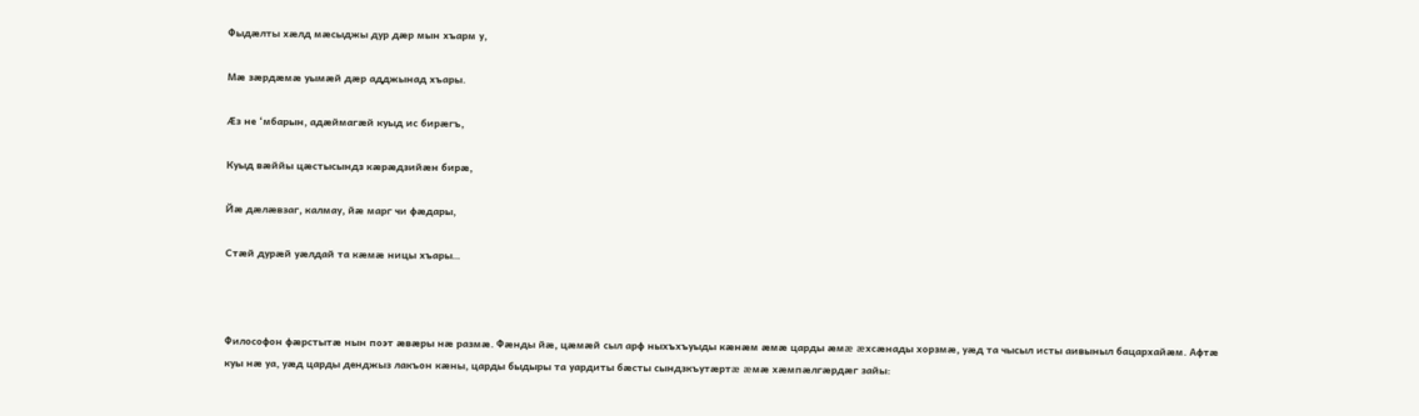Фыдæлты хæлд мæсыджы дур дæр мын хъарм у,

Мæ зæрдæмæ уымæй дæр адджынад хъары.

Æз не ‘мбарын, адæймагæй куыд ис бирæгъ,

Куыд вæййы цæстысындз кæрæдзийæн бирæ,

Йæ дæлæвзаг, калмау, йæ марг чи фæдары,

Стæй дурæй уæлдай та кæмæ ницы хъары…



Философон фæрстытæ нын поэт æвæры нæ размæ. Фæнды йæ, цæмæй сыл арф ныхъхъуыды кæнæм æмæ царды æмæ æхсæнады хорзмæ, уæд та чысыл исты аивыныл бацархайæм. Афтæ куы нæ уа, уæд царды денджыз лакъон кæны, царды быдыры та уардиты бæсты сындзкъутæртæ æмæ хæмпæлгæрдæг зайы: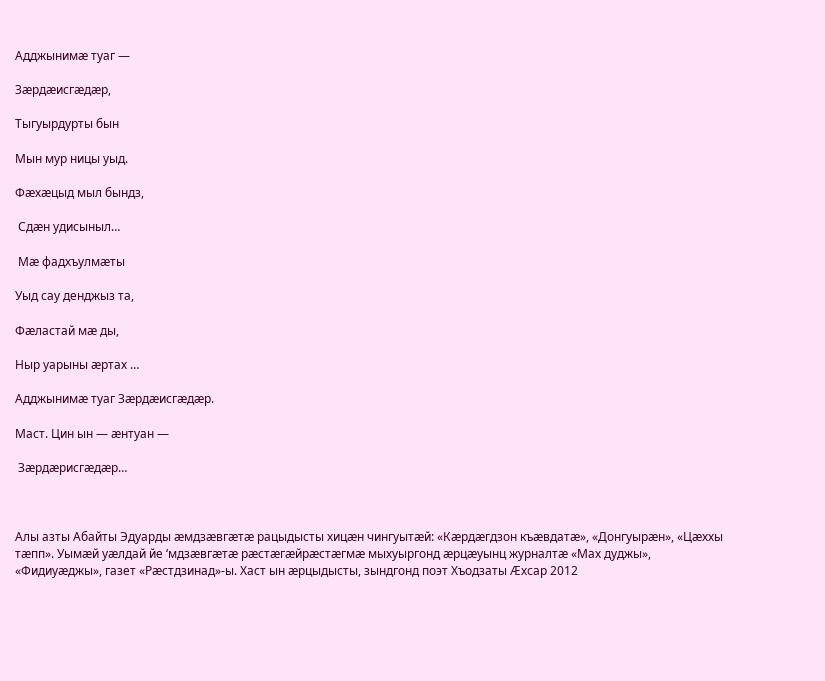Адджынимæ туаг —

Зæрдæисгæдæр,

Тыгуырдурты бын

Мын мур ницы уыд.

Фæхæцыд мыл бындз,

 Сдæн удисыныл…

 Мæ фадхъулмæты

Уыд сау денджыз та,

Фæластай мæ ды,

Ныр уарыны æртах …

Адджынимæ туаг Зæрдæисгæдæр.

Маст. Цин ын — æнтуан —

 Зæрдæрисгæдæр…



Алы азты Абайты Эдуарды æмдзæвгæтæ рацыдысты хицæн чингуытæй: «Кæрдæгдзон къæвдатæ», «Донгуырæн», «Цæххы тæпп». Уымæй уæлдай йе ‘мдзæвгæтæ рæстæгæйрæстæгмæ мыхуыргонд æрцæуынц журналтæ «Мах дуджы», «Фидиуæджы», газет «Рæстдзинад»-ы. Хаст ын æрцыдысты, зындгонд поэт Хъодзаты Æхсар 2012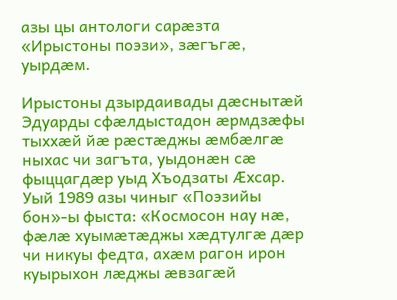азы цы антологи сарæзта «Ирыстоны поэзи», зæгъгæ, уырдæм.

Ирыстоны дзырдаивады дæснытæй Эдуарды сфæлдыстадон æрмдзæфы тыххæй йæ рæстæджы æмбæлгæ ныхас чи загъта, уыдонæн сæ фыццагдæр уыд Хъодзаты Æхсар. Уый 1989 азы чиныг «Поэзийы бон»-ы фыста: «Космосон нау нæ, фæлæ хуымæтæджы хæдтулгæ дæр чи никуы федта, ахæм рагон ирон куырыхон лæджы æвзагæй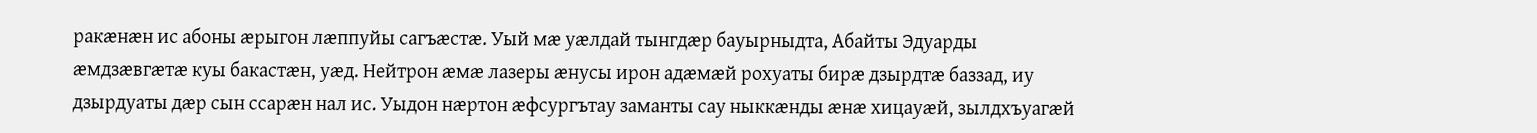ракæнæн ис абоны æрыгон лæппуйы сагъæстæ. Уый мæ уæлдай тынгдæр бауырныдта, Абайты Эдуарды æмдзæвгæтæ куы бакастæн, уæд. Нейтрон æмæ лазеры æнусы ирон адæмæй рохуаты бирæ дзырдтæ баззад, иу дзырдуаты дæр сын ссарæн нал ис. Уыдон нæртон æфсургътау заманты сау ныккæнды æнæ хицауæй, зылдхъуагæй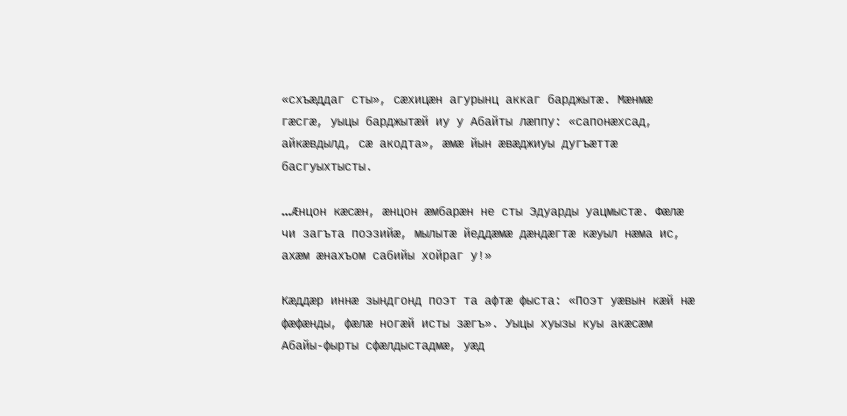«схъæддаг сты», сæхицæн агурынц аккаг барджытæ. Мæнмæ гæсгæ, уыцы барджытæй иу у Абайты лæппу: «сапонæхсад, айкæвдылд, сæ акодта», æмæ йын æвæджиуы дугъæттæ басгуыхтысты.

…Æнцон кæсæн, æнцон æмбарæн не сты Эдуарды уацмыстæ. Фæлæ чи загъта поэзийæ, мылытæ йеддæмæ дæндæгтæ кæуыл нæма ис, ахæм æнахъом сабийы хойраг у!»

Кæддæр иннæ зындгонд поэт та афтæ фыста: «Поэт уæвын кæй нæ фæфæнды, фæлæ ногæй исты зæгъ». Уыцы хуызы куы акæсæм Абайы-фырты сфæлдыстадмæ, уæд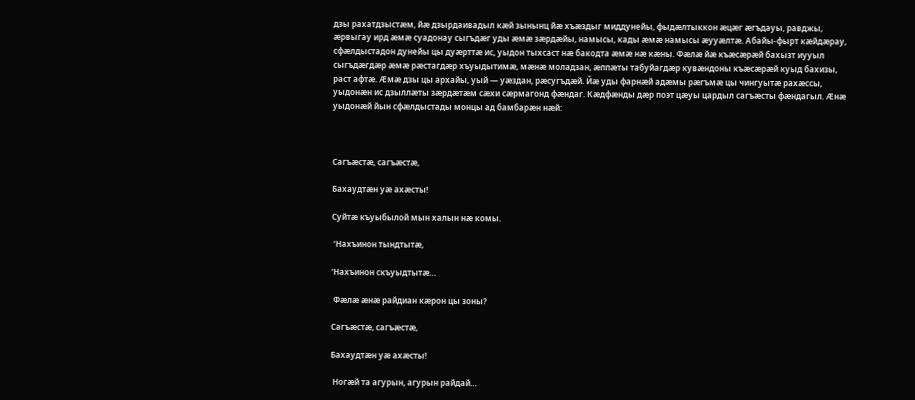дзы рахатдзыстæм, йæ дзырдаивадыл кæй зынынц йæ хъæздыг миддунейы, фыдæлтыккон æцæг æгъдауы, равджы, æрвыгау ирд æмæ суадонау сыгъдæг уды æмæ зæрдæйы, намысы, кады æмæ намысы æууæлтæ. Абайы-фырт кæйдæрау, сфæлдыстадон дунейы цы дуæрттæ ис, уыдон тыхсаст нæ бакодта æмæ нæ кæны. Фæлæ йæ къæсæрæй бахызт иууыл сыгъдæгдæр æмæ рæстагдæр хъуыдытимæ, мæнæ моладзан, æппæты табуйагдæр кувæндоны къæсæрæй куыд бахизы, раст афтæ. Æмæ дзы цы архайы, уый — уæздан, рæсугъдæй. Йæ уды фарнæй адæмы рæгъмæ цы чингуытæ рахæссы, уыдонæн ис дзыллæты зæрдæтæм сæхи сæрмагонд фæндаг. Кæдфæнды дæр поэт цæуы цардыл сагъæсты фæндагыл. Æнæ уыдонæй йын сфæлдыстады монцы ад бамбарæн нæй:



Сагъæстæ, сагъæстæ,

Бахаудтæн уæ ахæсты!

Суйтæ къуыбылой мын халын нæ комы.

 ‘Нахъинон тындтытæ,

‘Нахъинон скъуыдтытæ…

 Фæлæ æнæ райдиан кæрон цы зоны?

Сагъæстæ, сагъæстæ,

Бахаудтæн уæ ахæсты!

 Ногæй та агурын, агурын райдай…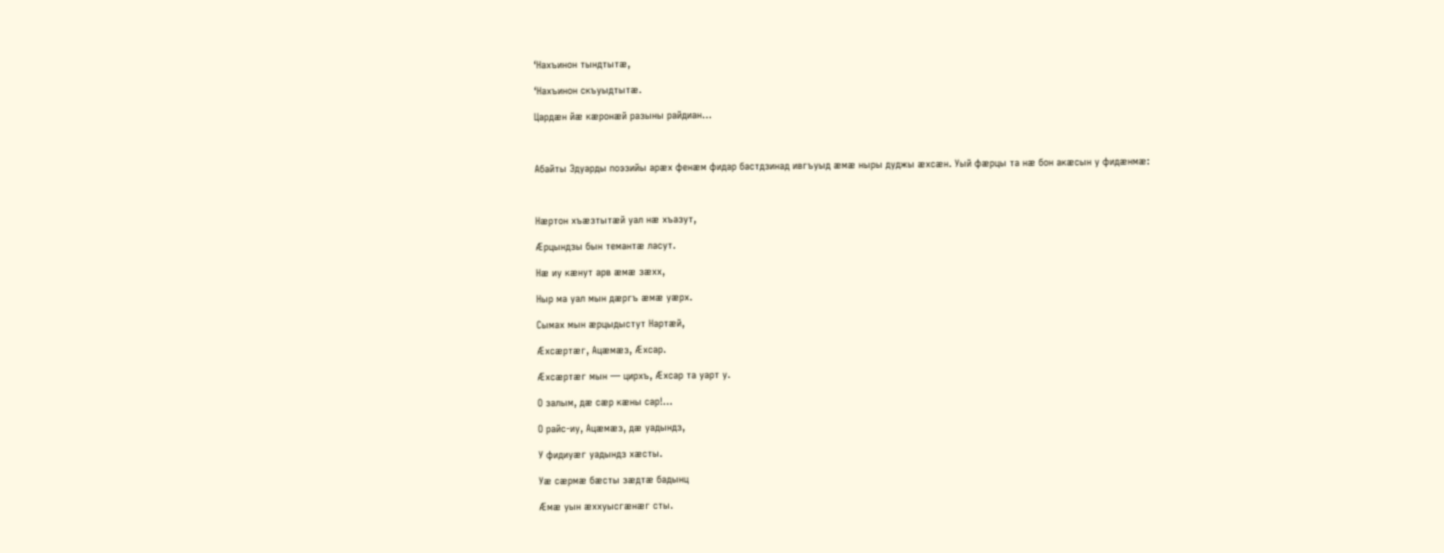‘Нахъинон тындтытæ,

‘Нахъинон скъуыдтытæ.

Цардæн йæ кæронæй разыны райдиан…



Абайты Эдуарды поэзийы арæх фенæм фидар бастдзинад ивгъуыд æмæ ныры дуджы æхсæн. Уый фæрцы та нæ бон акæсын у фидæнмæ:



Нæртон хъæзтытæй уал нæ хъазут,

Æрцындзы бын темантæ ласут.

Нæ иу кæнут арв æмæ зæхх,

Ныр ма уал мын дæргъ æмæ уæрх.

Сымах мын æрцыдыстут Нартæй,

Æхсæртæг, Ацæмæз, Æхсар.

Æхсæртæг мын — цирхъ, Æхсар та уарт у.

О залым, дæ сæр кæны сар!…

О райс-иу, Ацæмæз, дæ уадындз,

У фидиуæг уадындз хæсты.

Уæ сæрмæ бæсты зæдтæ бадынц

Æмæ уын æххуысгæнæг сты.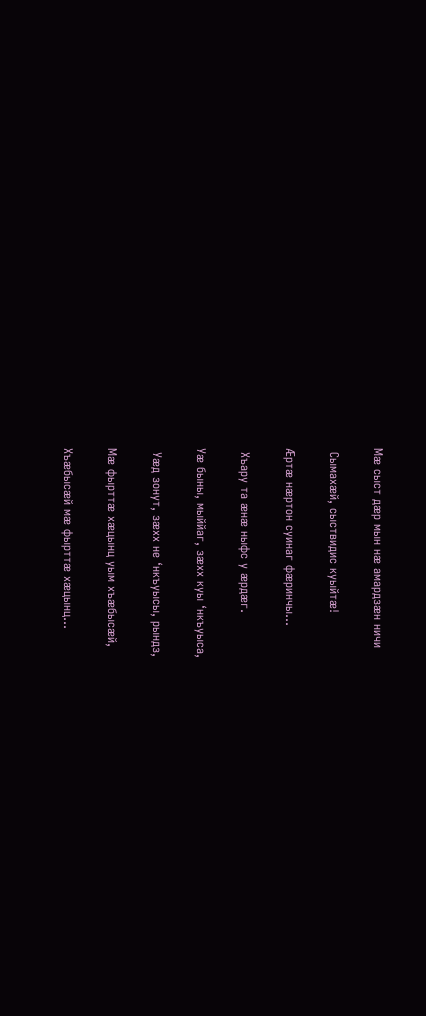Мæ сыст дæр мын нæ амардзæн ничи

 Сымахæй, сыствидис куыйтæ!

Æртæ нæртон суинаг фæринчы…

 Хъару та æнæ ныфс у æрдæг.

Уæ быны, мыййаг, зæхх куы ‘нкъуыса,

 Уæд зонут, зæхх не ‘нкъуысы, рындз,

Мæ фырттæ хæцынц уым хъæбысæй,

Хъæбысæй мæ фырттæ хæцынц…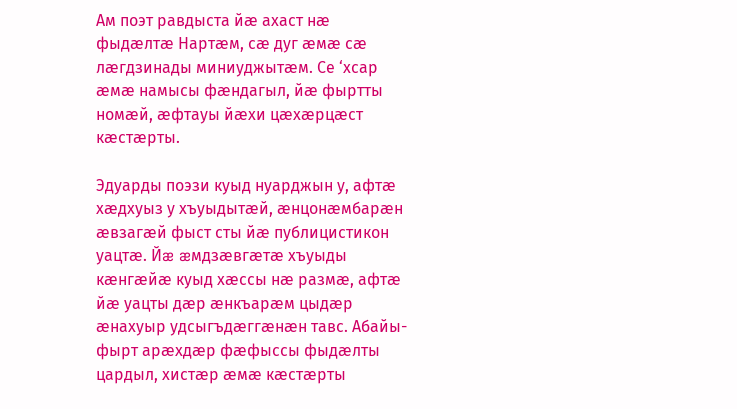Ам поэт равдыста йæ ахаст нæ фыдæлтæ Нартæм, сæ дуг æмæ сæ лæгдзинады миниуджытæм. Се ‘хсар æмæ намысы фæндагыл, йæ фыртты номæй, æфтауы йæхи цæхæрцæст кæстæрты.

Эдуарды поэзи куыд нуарджын у, афтæ хæдхуыз у хъуыдытæй, æнцонæмбарæн æвзагæй фыст сты йæ публицистикон уацтæ. Йæ æмдзæвгæтæ хъуыды кæнгæйæ куыд хæссы нæ размæ, афтæ йæ уацты дæр æнкъарæм цыдæр æнахуыр удсыгъдæггæнæн тавс. Абайы-фырт арæхдæр фæфыссы фыдæлты цардыл, хистæр æмæ кæстæрты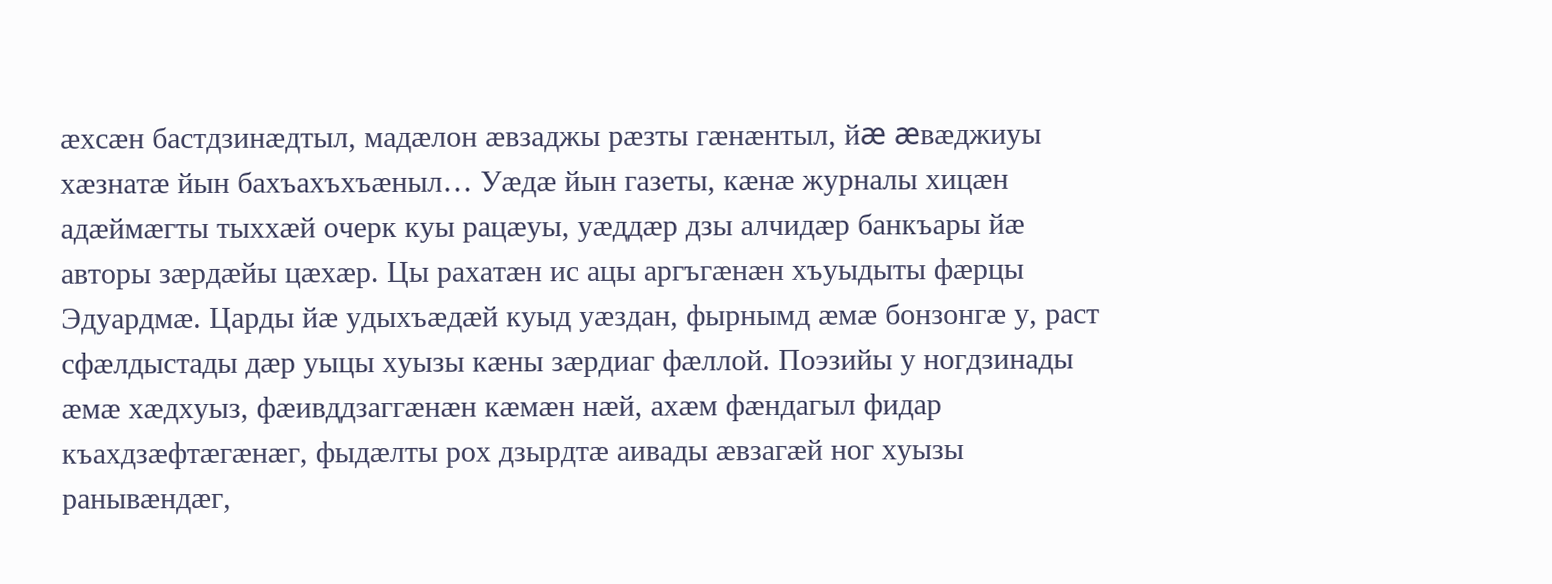æхсæн бастдзинæдтыл, мадæлон æвзаджы рæзты гæнæнтыл, йæ æвæджиуы хæзнатæ йын бахъахъхъæныл… Уæдæ йын газеты, кæнæ журналы хицæн адæймæгты тыххæй очерк куы рацæуы, уæддæр дзы алчидæр банкъары йæ авторы зæрдæйы цæхæр. Цы рахатæн ис ацы аргъгæнæн хъуыдыты фæрцы Эдуардмæ. Царды йæ удыхъæдæй куыд уæздан, фырнымд æмæ бонзонгæ у, раст сфæлдыстады дæр уыцы хуызы кæны зæрдиаг фæллой. Поэзийы у ногдзинады æмæ хæдхуыз, фæивддзаггæнæн кæмæн нæй, ахæм фæндагыл фидар къахдзæфтæгæнæг, фыдæлты рох дзырдтæ аивады æвзагæй ног хуызы ранывæндæг,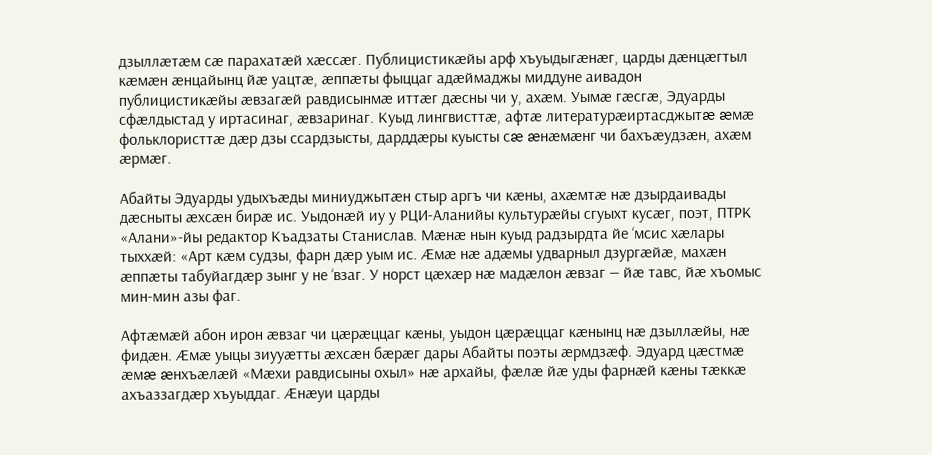дзыллæтæм сæ парахатæй хæссæг. Публицистикæйы арф хъуыдыгæнæг, царды дæнцæгтыл кæмæн æнцайынц йæ уацтæ, æппæты фыццаг адæймаджы миддуне аивадон публицистикæйы æвзагæй равдисынмæ иттæг дæсны чи у, ахæм. Уымæ гæсгæ, Эдуарды сфæлдыстад у иртасинаг, æвзаринаг. Куыд лингвисттæ, афтæ литературæиртасджытæ æмæ фольклористтæ дæр дзы ссардзысты, дарддæры куысты сæ æнæмæнг чи бахъæудзæн, ахæм æрмæг.

Абайты Эдуарды удыхъæды миниуджытæн стыр аргъ чи кæны, ахæмтæ нæ дзырдаивады дæсныты æхсæн бирæ ис. Уыдонæй иу у РЦИ-Аланийы культурæйы сгуыхт кусæг, поэт, ПТРК «Алани»-йы редактор Къадзаты Станислав. Мæнæ нын куыд радзырдта йе ‘мсис хæлары тыххæй: «Арт кæм судзы, фарн дæр уым ис. Æмæ нæ адæмы удварныл дзургæйæ, махæн æппæты табуйагдæр зынг у не ‘взаг. У норст цæхæр нæ мадæлон æвзаг — йæ тавс, йæ хъомыс мин-мин азы фаг.

Афтæмæй абон ирон æвзаг чи цæрæццаг кæны, уыдон цæрæццаг кæнынц нæ дзыллæйы, нæ фидæн. Æмæ уыцы зиууæтты æхсæн бæрæг дары Абайты поэты æрмдзæф. Эдуард цæстмæ æмæ æнхъæлæй «Мæхи равдисыны охыл» нæ архайы, фæлæ йæ уды фарнæй кæны тæккæ ахъаззагдæр хъуыддаг. Æнæуи царды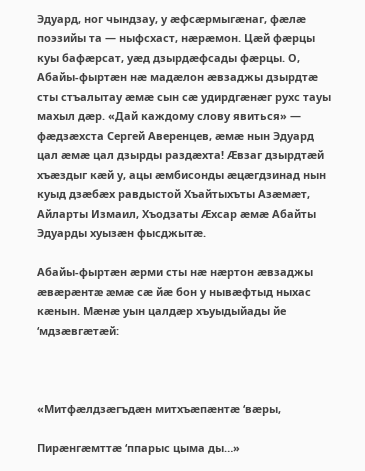Эдуард, ног чындзау, у æфсæрмыгæнаг, фæлæ поэзийы та — ныфсхаст, нæрæмон. Цæй фæрцы куы бафæрсат, уæд дзырдæфсады фæрцы. О, Абайы-фыртæн нæ мадæлон æвзаджы дзырдтæ сты стъалытау æмæ сын сæ удирдгæнæг рухс тауы махыл дæр. «Дай каждому слову явиться» — фæдзæхста Сергей Аверенцев, æмæ нын Эдуард цал æмæ цал дзырды раздæхта! Æвзаг дзырдтæй хъæздыг кæй у, ацы æмбисонды æцæгдзинад нын куыд дзæбæх равдыстой Хъайтыхъты Азæмæт, Айларты Измаил, Хъодзаты Æхсар æмæ Абайты Эдуарды хуызæн фысджытæ.

Абайы-фыртæн æрми сты нæ нæртон æвзаджы æвæрæнтæ æмæ сæ йæ бон у нывæфтыд ныхас кæнын. Мæнæ уын цалдæр хъуыдыйады йе ‘мдзæвгæтæй:



«Митфæлдзæгъдæн митхъæпæнтæ ‘вæры,

Пирæнгæмттæ ‘ппарыс цыма ды…»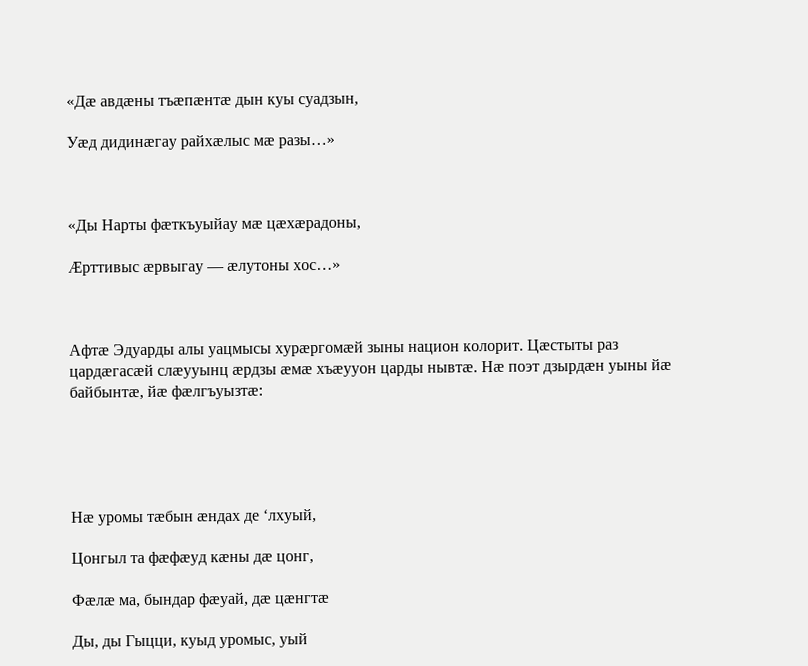«Дæ авдæны тъæпæнтæ дын куы суадзын,

Уæд дидинæгау райхæлыс мæ разы…»



«Ды Нарты фæткъуыйау мæ цæхæрадоны,

Æрттивыс æрвыгау — æлутоны хос…»



Афтæ Эдуарды алы уацмысы хурæргомæй зыны национ колорит. Цæстыты раз цардæгасæй слæууынц æрдзы æмæ хъæууон царды нывтæ. Нæ поэт дзырдæн уыны йæ байбынтæ, йæ фæлгъуызтæ:





Нæ уромы тæбын æндах де ‘лхуый,

Цонгыл та фæфæуд кæны дæ цонг,

Фæлæ ма, бындар фæуай, дæ цæнгтæ

Ды, ды Гыцци, куыд уромыс, уый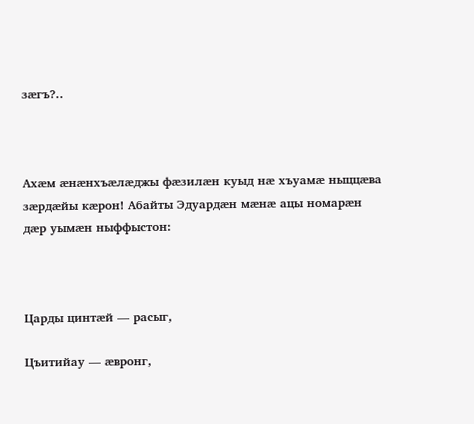зæгъ?..



Ахæм æнæнхъæлæджы фæзилæн куыд нæ хъуамæ ныццæва зæрдæйы кæрон! Абайты Эдуардæн мæнæ ацы номарæн дæр уымæн ныффыстон:



Царды цинтæй — расыг,

Цъитийау — æвронг,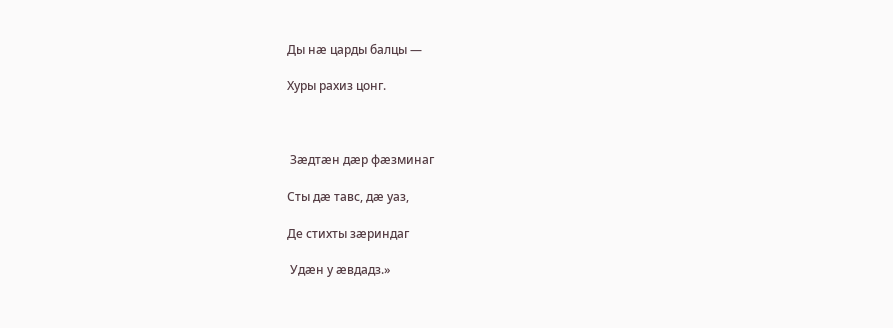Ды нæ царды балцы —

Хуры рахиз цонг.



 Зæдтæн дæр фæзминаг

Сты дæ тавс, дæ уаз,

Де стихты зæриндаг

 Удæн у æвдадз.»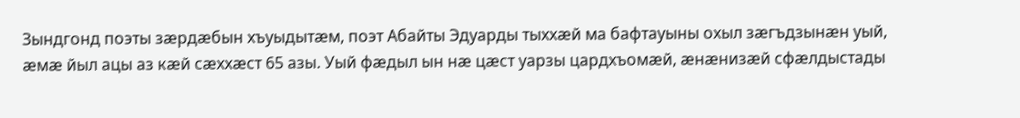Зындгонд поэты зæрдæбын хъуыдытæм, поэт Абайты Эдуарды тыххæй ма бафтауыны охыл зæгъдзынæн уый, æмæ йыл ацы аз кæй сæххæст 65 азы. Уый фæдыл ын нæ цæст уарзы цардхъомæй, æнæнизæй сфæлдыстады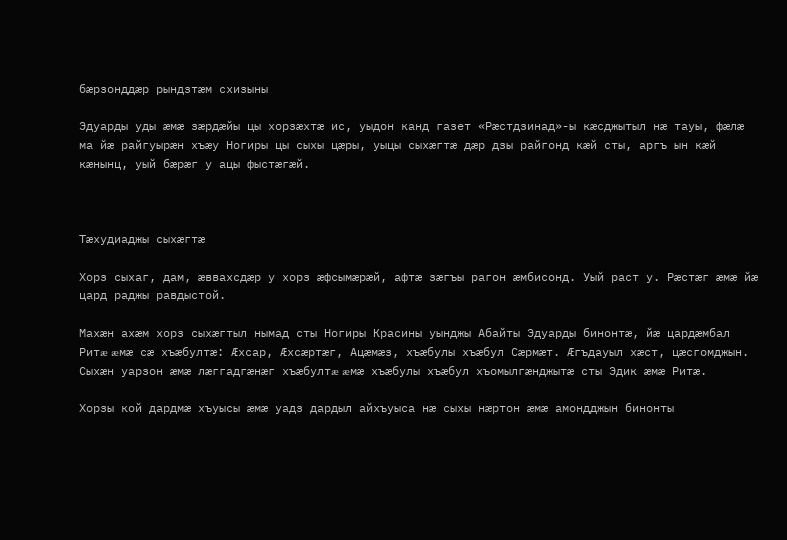бæрзонддæр рындзтæм схизыны

Эдуарды уды æмæ зæрдæйы цы хорзæхтæ ис, уыдон канд газет «Рæстдзинад»-ы кæсджытыл нæ тауы, фæлæ ма йæ райгуырæн хъæу Ногиры цы сыхы цæры, уыцы сыхæгтæ дæр дзы райгонд кæй сты, аргъ ын кæй кæнынц, уый бæрæг у ацы фыстæгæй.



Тæхудиаджы сыхæгтæ

Хорз сыхаг, дам, æввахсдæр у хорз æфсымæрæй, афтæ зæгъы рагон æмбисонд. Уый раст у. Рæстæг æмæ йæ цард раджы равдыстой.

Махæн ахæм хорз сыхæгтыл нымад сты Ногиры Красины уынджы Абайты Эдуарды бинонтæ, йæ цардæмбал Ритæ æмæ сæ хъæбултæ: Æхсар, Æхсæртæг, Ацæмæз, хъæбулы хъæбул Сæрмæт. Æгъдауыл хæст, цæсгомджын. Сыхæн уарзон æмæ лæггадгæнæг хъæбултæ æмæ хъæбулы хъæбул хъомылгæнджытæ сты Эдик æмæ Ритæ.

Хорзы кой дардмæ хъуысы æмæ уадз дардыл айхъуыса нæ сыхы нæртон æмæ амондджын бинонты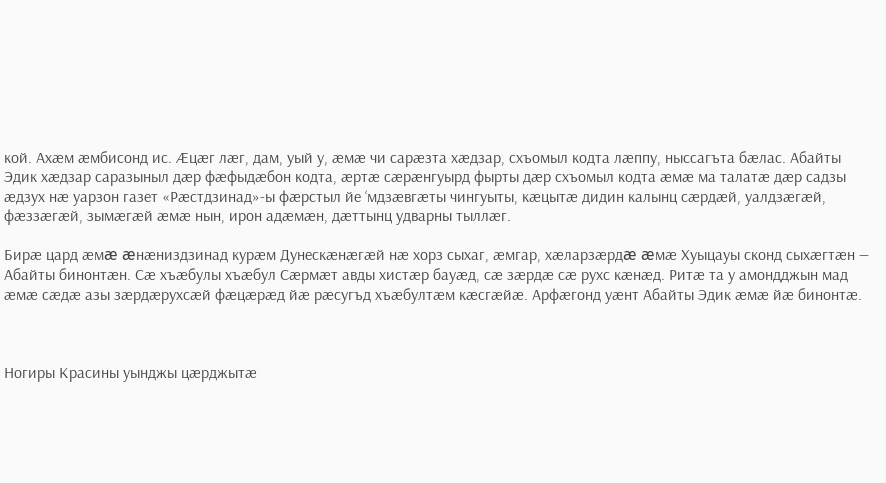кой. Ахæм æмбисонд ис. Æцæг лæг, дам, уый у, æмæ чи сарæзта хæдзар, схъомыл кодта лæппу, ныссагъта бæлас. Абайты Эдик хæдзар саразыныл дæр фæфыдæбон кодта, æртæ сæрæнгуырд фырты дæр схъомыл кодта æмæ ма талатæ дæр садзы æдзух нæ уарзон газет «Рæстдзинад»-ы фæрстыл йе ‘мдзæвгæты чингуыты, кæцытæ дидин калынц сæрдæй, уалдзæгæй, фæззæгæй, зымæгæй æмæ нын, ирон адæмæн, дæттынц удварны тыллæг.

Бирæ цард æмæ æнæниздзинад курæм Дунескæнæгæй нæ хорз сыхаг, æмгар, хæларзæрдæ æмæ Хуыцауы сконд сыхæгтæн — Абайты бинонтæн. Сæ хъæбулы хъæбул Сæрмæт авды хистæр бауæд, сæ зæрдæ сæ рухс кæнæд. Ритæ та у амондджын мад æмæ сæдæ азы зæрдæрухсæй фæцæрæд йæ рæсугъд хъæбултæм кæсгæйæ. Арфæгонд уæнт Абайты Эдик æмæ йæ бинонтæ.



Ногиры Красины уынджы цæрджытæ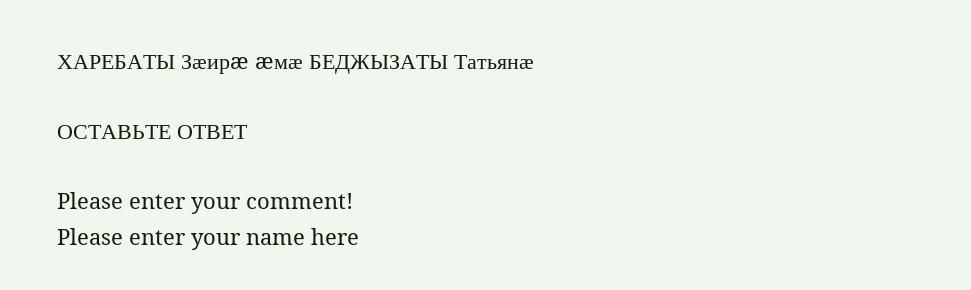ХАРЕБАТЫ Зæирæ æмæ БЕДЖЫЗАТЫ Татьянæ

ОСТАВЬТЕ ОТВЕТ

Please enter your comment!
Please enter your name here